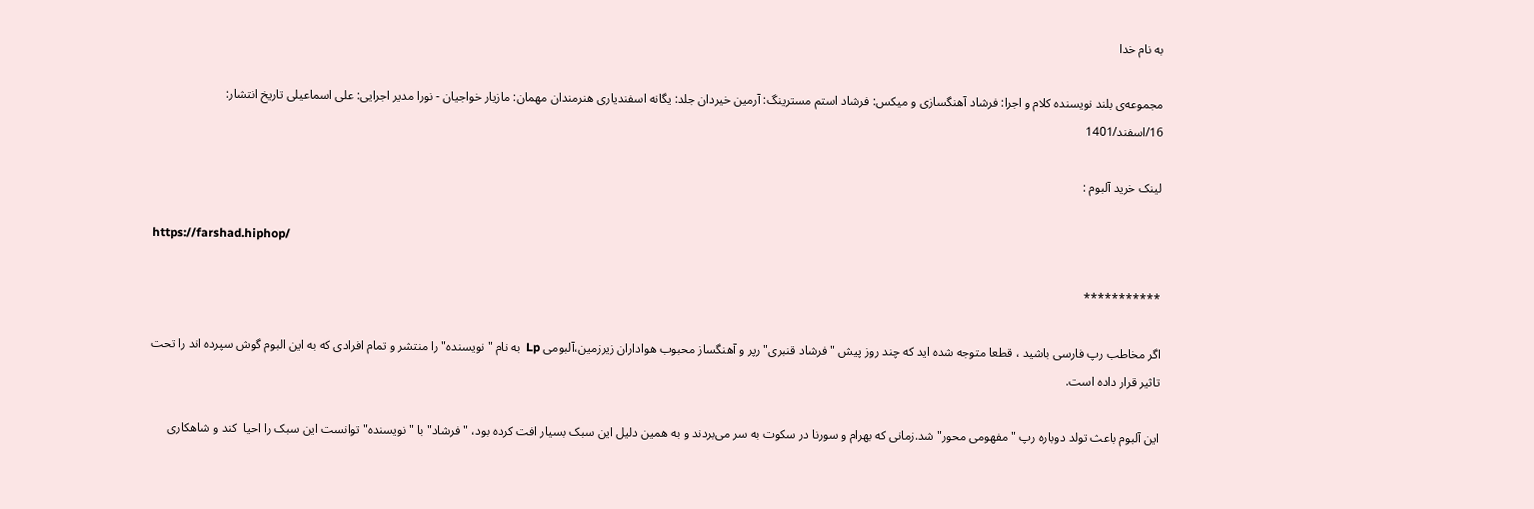به‌ نام‌ خدا

مجموعه‌ی بلند نویسنده کلام و اجرا: فرشاد آهنگسازی و میکس: فرشاد استم مسترینگ: آرمین خیردان جلد: یگانه اسفندیاری هنرمندان مهمان: مازیار خواجیان - نورا مدیر اجرایی: علی اسماعیلی تاریخ انتشار: 16/اسفند/1401

لینک خرید آلبوم :

https://farshad.hiphop/

***********

اگر مخاطب رپ فارسی باشید ، قطعا متوجه شده اید که چند روز پیش "فرشاد قنبری" رپر و آهنگساز محبوب هواداران زیرزمین،آلبومی Lp  به نام "نویسنده" را منتشر و تمام افرادی که به این البوم گوش سپرده اند را تحت تاثیر قرار داده است.

این آلبوم باعث تولد دوباره رپ "مفهومی محور" شد.زمانی که بهرام و سورنا در سکوت به‌ سر می‌بردند و به‌ همین‌ دلیل این سبک بسیار افت کرده بود، "فرشاد" با "نویسنده" توانست این سبک را احیا  کند و شاهکاری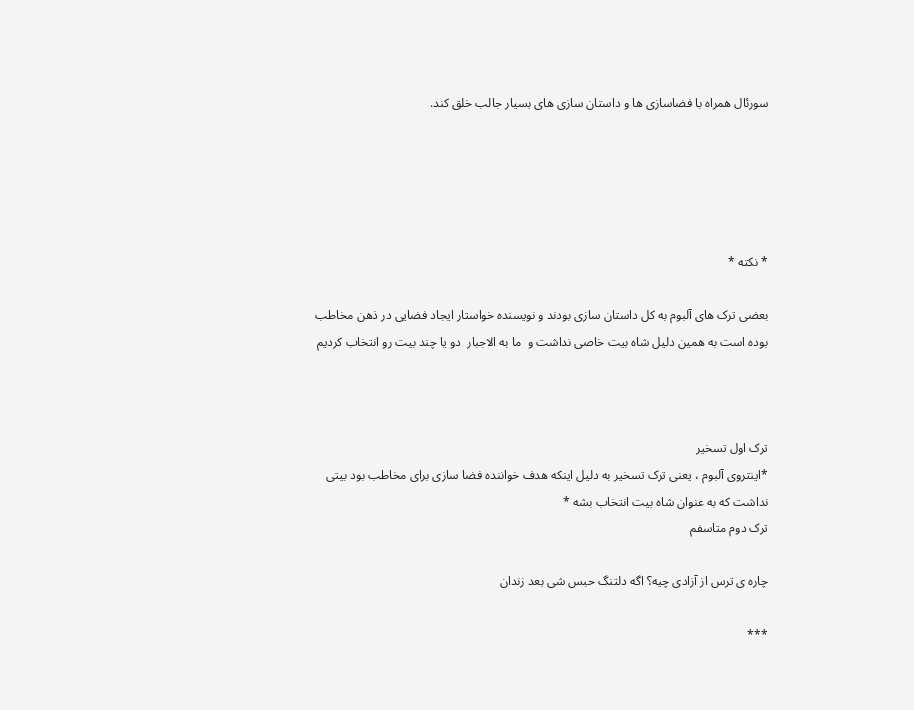سورئال همراه با فضاسازی ها و داستان سازی های بسیار جالب خلق کند.





* نکته *

بعضی ترک های‌ آلبوم به‌ کل داستان سازی بودند و نویسنده خواستار ایجاد فضایی در ذهن مخاطب بوده است به‌ همین‌ دلیل شاه بیت خاصی نداشت و  ما به‌ الاجبار  دو یا چند بیت رو انتخاب کردیم



ترک اول تسخیر
*اینتروی آلبوم ، یعنی ترک تسخیر به دلیل اینکه هدف خواننده فضا سازی برای مخاطب بود بیتی نداشت که به عنوان شاه بیت انتخاب بشه *
ترک دوم متاسفم

چاره ی ترس از آزادی چیه؟ اگه دلتنگ حبس شی بعد زندان

***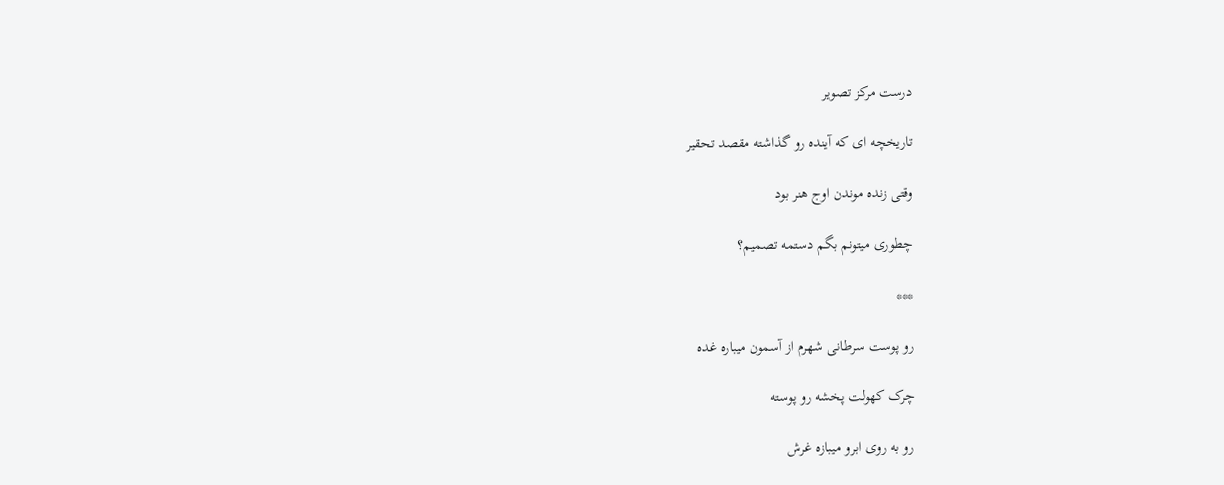درست مرکز تصویر

تاریخچه ای که آینده رو گذاشته مقصد تحقیر

وقتی زنده موندن اوج هنر بود

چطوری میتونم بگم دستمه تصمیم؟

***

رو پوست سرطانی شهرم از آسمون میباره غده

چرک کهولت پخشه رو پوسته

رو به‌ روی ابرو میبازه غرش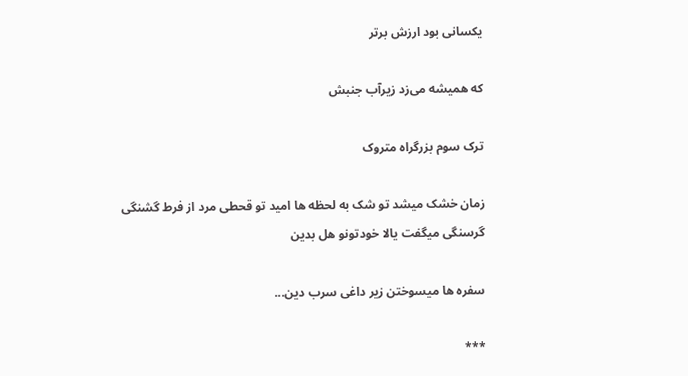یکسانی بود ارزش برتر

که همیشه می‌زد زیرآب جنبش

ترک سوم بزرگراه متروک

زمان خشک میشد تو شک به‌ لحظه ها امید تو قحطی مرد از فرط گشنگی گرسنگی میگفت یالا خودتونو هل بدین

سفره ها میسوختن زیر داغی سرب دین...

***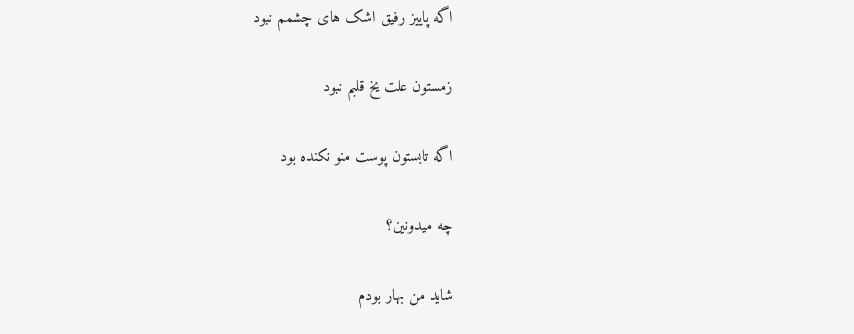اگه پاییز رفیق اشک های چشمم نبود

زمستون علت یخ قلبم نبود

اگه تابستون پوست منو نکنده بود

چه میدونین؟

شاید من بهار بودم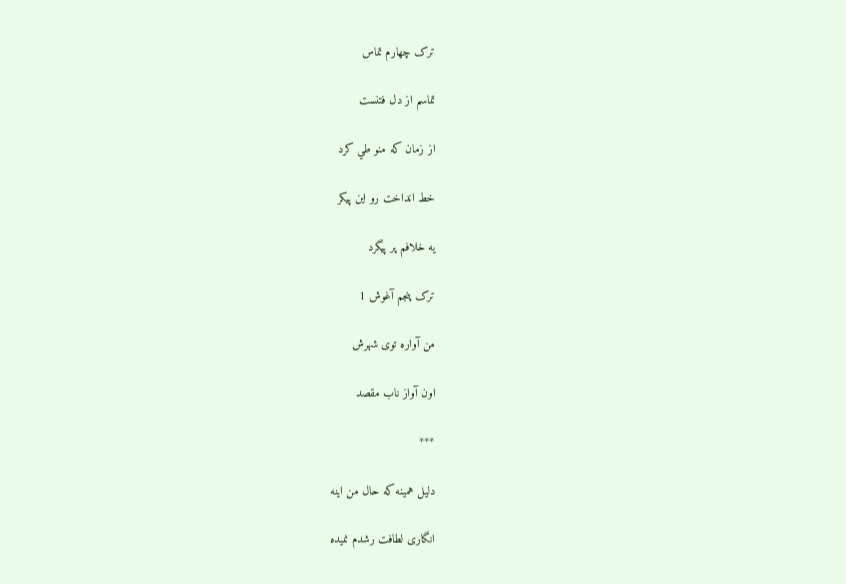ترک چهارم تماس

تماسم از دل فتنست

از زمان که منو طي کرد

خط انداخت رو این پیکر

یه خلافم پر پيگرد

ترک پنجم آغوش 1

من آواره توی شهرش

اون آواز ناب مقصد

***

دلیل همینه که حال من اینه

انگاری لطافت رشدم نمیده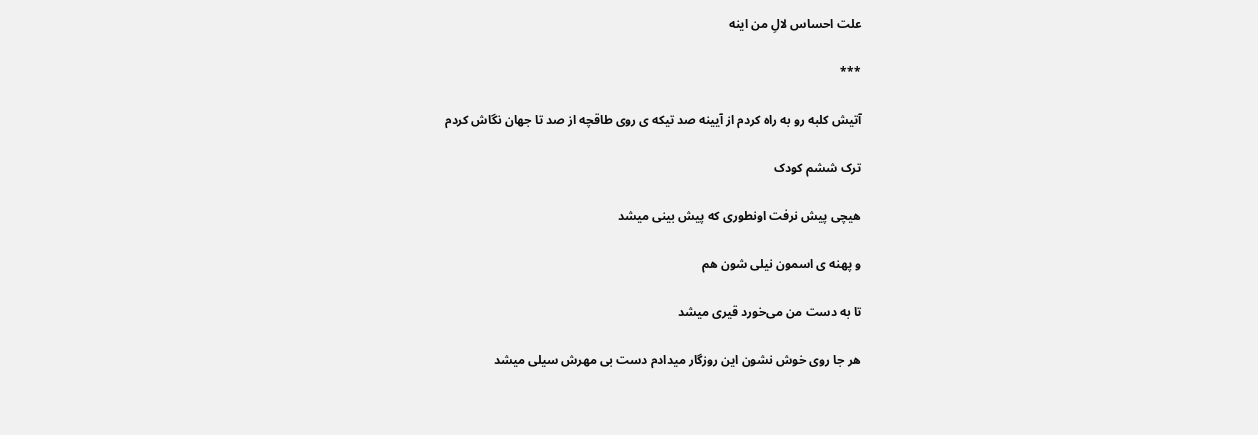علت احساس لالِ من اینه

***

آتیش کلبه رو به‌ راه کردم از آیینه صد تيکه ی روی طاقچه از صد تا جهان نگاش کردم

ترک ششم کودک

هیچی پیش نرفت اونطوری که پیش بینی میشد

و پهنه ی اسمون نیلی شون هم

تا به‌ دست‌ من می‌خورد قیری میشد

هر جا روی خوش‌ نشون این روزگار میدادم دست بی‌ مهرش سیلی میشد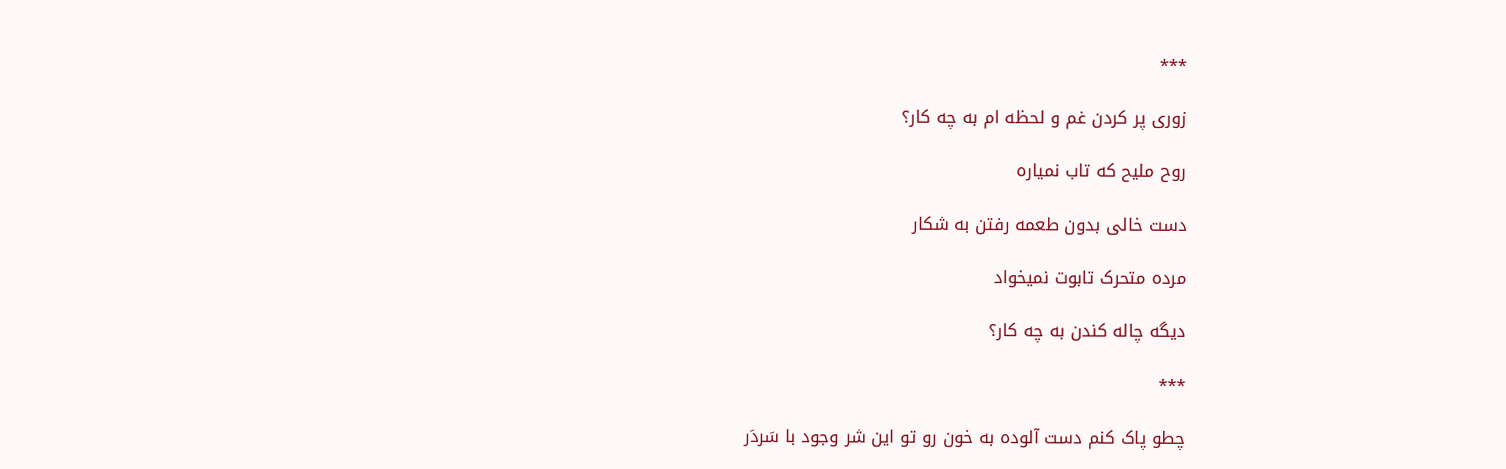***

زوری پر کردن غم و لحظه ام به چه کار؟

روح ملیح که تاب نمیاره

دست خالی بدون طعمه رفتن به‌ شکار

مرده متحرک تابوت نمیخواد

دیگه چاله کندن به‌ چه کار؟

***

چطو پاک کنم دست آلوده به‌ خون رو تو این شر وجود با سَردَر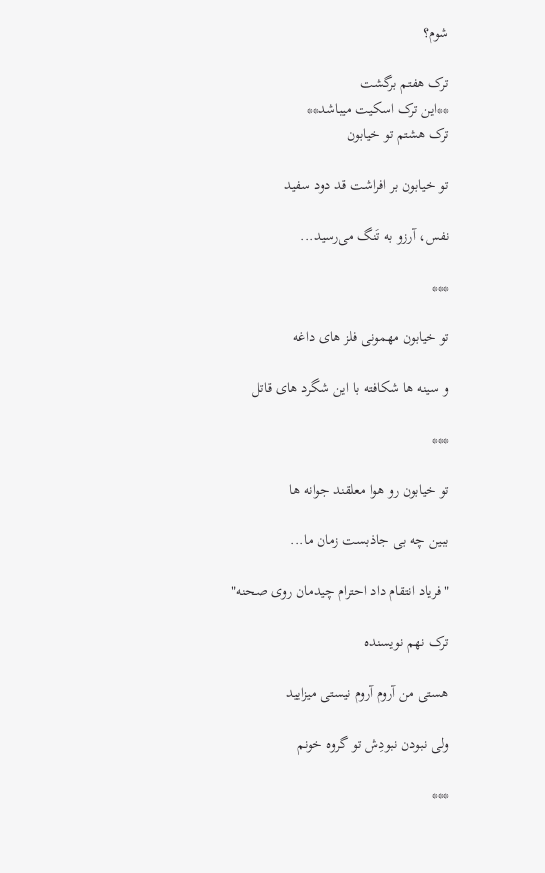شوم؟

ترک هفتم برگشت
**این ترک اسکیت میباشد**
ترک هشتم تو خیابون

تو خیابون بر افراشت قد دود سفيد

نفس، آرزو به‌ تَنگ می‌رسید...

***

تو خیابون مهمونی فلز های داغه

و سینه ها شکافته با این شگرد های قاتل

***

تو خیابون رو هوا معلقند جوانه ها

ببین چه بی‌ جاذبست زمان ما...

"فریاد انتقام داد احترام چیدمان روی صحنه"

ترک نهم نویسنده

هستی من آروم آروم نیستی میزایید

ولی نبودن نبودِش تو گروه خونم

***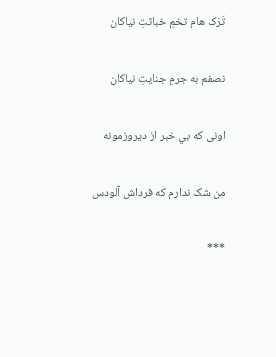تَرَک هام تخمِ خباثتِ نیاکان

نصفم به‌ جرمِ جنایتِ نیاکان

اونی که بي خبر از ديروزمونه

من شک ندارم‌ که فرداش آلودس

***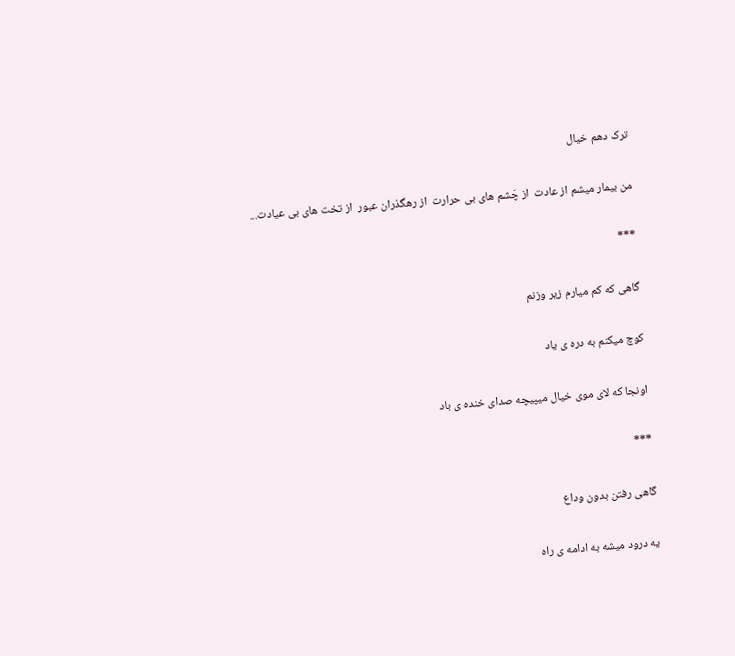ترک دهم خیال

من بیمار میشم از عادت  از چَشم های بی‌ حرارت  از رهگذران عبور  از تخت های بی‌ عیادت...

***

گاهی که کم میارم زیر وزنم

کوچ میکنم به‌ دره ی یاد

اونجا که لای موی خیال میپیچه صدای خنده ی باد

***

گاهی رفتن بدون وداع

یه درود میشه به‌ ادامه ی راه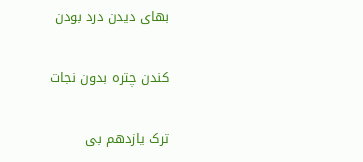بهای دیدن درد بودن

کندن چتره بدون نجات

ترک یازدهم بی‌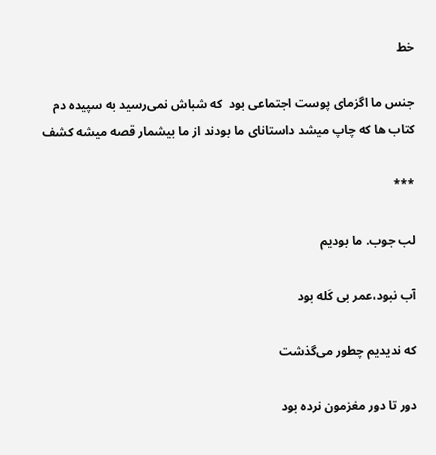خط

جنس ما اگزمای پوست اجتماعی بود  که شباش نمی‌رسید به‌ سپیده دم  کتاب ها که چاپ میشد داستانای ما بودند از ما بیشمار قصه میشه کشف

***

لب جوب. ما بودیم

آب نبود،عمر بی‌ کَله بود

که ندیدیم چطور می‌گذشت

دور تا دور مغزمون نرده بود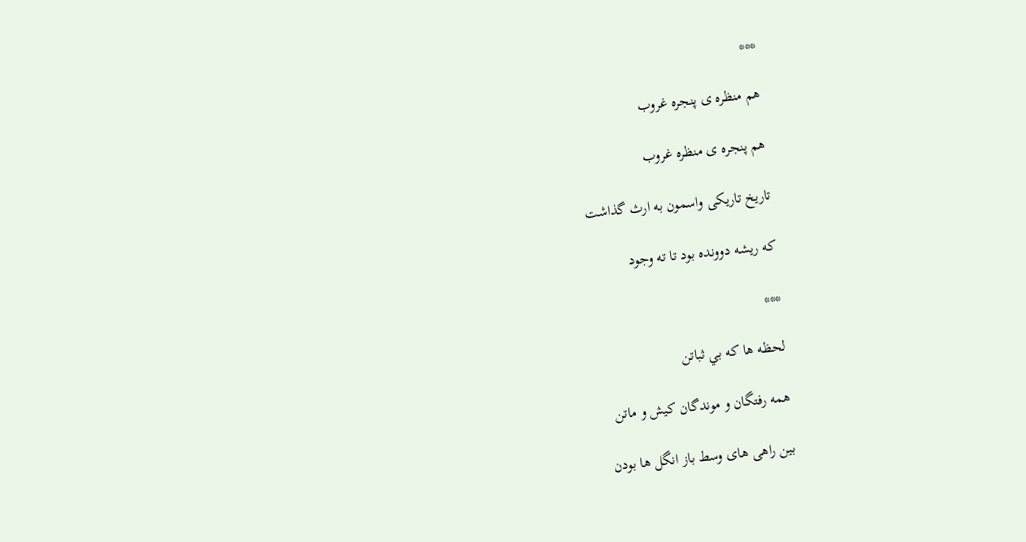***

هم منظره ی پنجره غروب

هم پنجره ی منظره غروب

تاریخ تاریکی واسمون به‌ ارث گذاشت

که ریشه دوونده بود تا ته وجود

***

لحظه ها که بي ثباتن

همه رفتگان و موندگان کیش و ماتن

بین راهی های وسط باز انگل ها بودن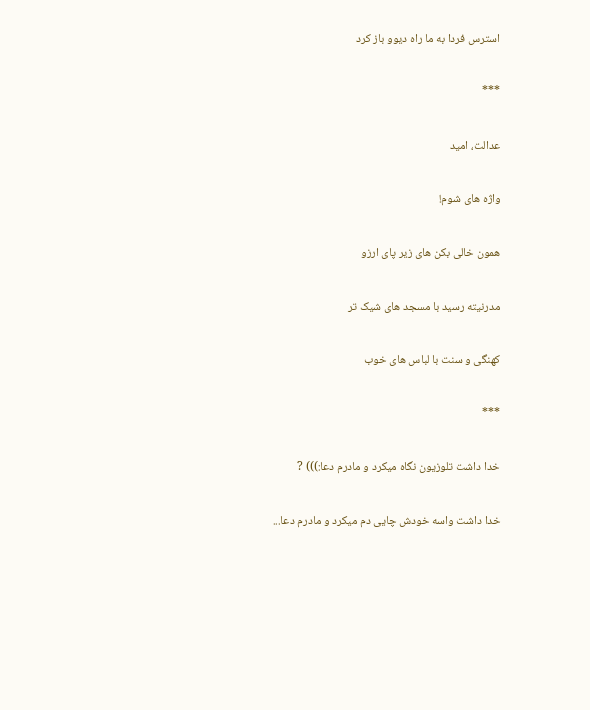استرس فردا به‌ ما راه دیوو باز کرد

***

عدالت، امید

واژه های شوم!

همون خالی بکن های زیر پای ارزو

مدرنیته رسید با مسجد های شيک تر

کهنگی و سنت با لباس های خوب

***

خدا داشت تلوزیون نگاه میکرد و مادرم دعا:))) ?

خدا داشت واسه خودش چایی دم میکرد و مادرم دعا...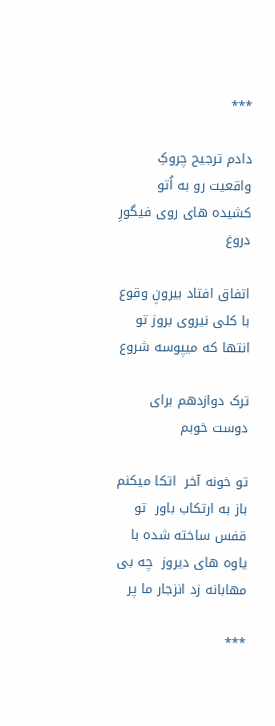***

دادم ترجيح چروکِ واقعیت رو به‌ اُتو کشیده های روی فیگورِ دروغ

اتفاق افتاد بیرونِ وقوع با کلی نیروی بروز تو انتها که میپوسه شروع

ترک دوازدهم برای دوست خوبم

تو خونه‌ آخر  اتکا میکنم باز به‌ ارتکاب باور  تو قفس ساخته شده با یاوه های دیروز  چه بی‌ مهابانه زد انزجار ما پر

***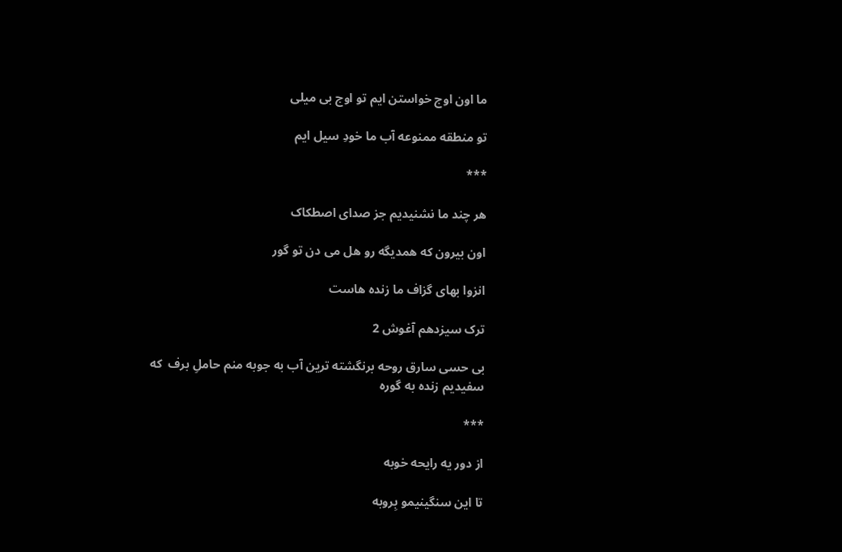ما اون اوج خواستن ایم تو اوج بی‌ میلی

تو منطقه ممنوعه آب ما خودِ سیل ایم

***

هر چند ما نشنیدیم جز صدای اصطکاک

اون بیرون که همدیگه رو هل می دن تو گور

انزوا بهای گزاف ما زنده هاست

ترک سیزدهم آغوش 2

بی‌ حسی سارق روحه برنگشته ترین آب به‌ جوبه منم حاملِ برف  که سفیدیم زنده به‌ گوره

***

از دور یه رایحه خوبه

تا این سنگینیمو بِروبه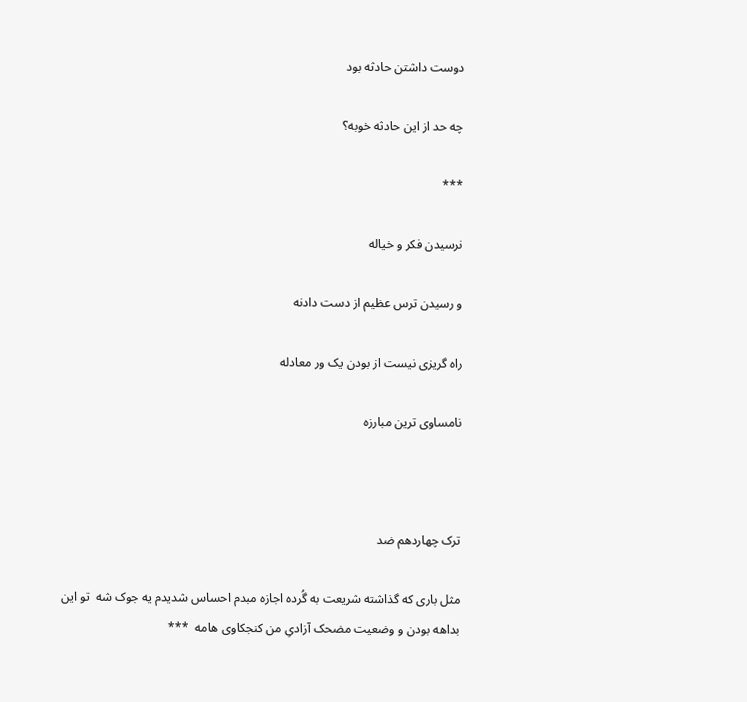دوست داشتن حادثه بود

چه حد از این حادثه خوبه؟

***

نرسیدن فکر و خیاله

و رسیدن ترس عظیم از دست دادنه

راه گریزی نیست از بودن یک ور معادله

نامساوی ترین مبارزه



ترک چهاردهم ضد

مثل باری که گذاشته شریعت به‌ گُرده اجازه مبدم احساس شدیدم یه جوک شه  تو این بداهه بودن و وضعیت مضحک آزادیِ من کنجکاوی هامه  ***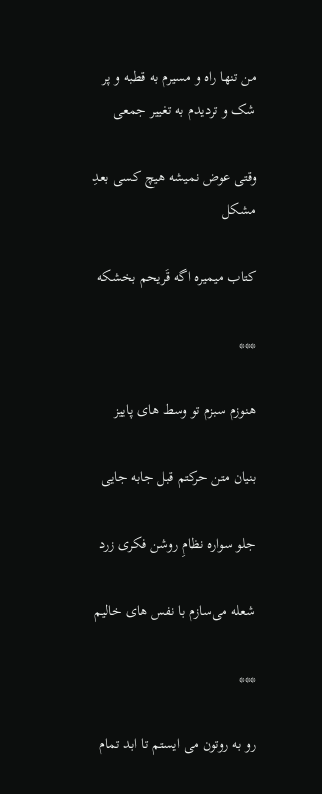من تنها راه و مسیرم به‌ قطبه و پر شک و تردیدم به‌ تغییر جمعی

وقتی عوض نمیشه هیچ کسی بعدِ مشکل

کتاب میمیره اگه قَریحم بخشکه

***

هنوزم سبزم تو وسط های پاییز

بنیان متن حرکتم قبل جابه جایی

جلو سواره نظامِ روشن فکری زرد

شعله می‌سازم با نفس های خالیم

***

رو به‌ روتون می ایستم تا ابد تمام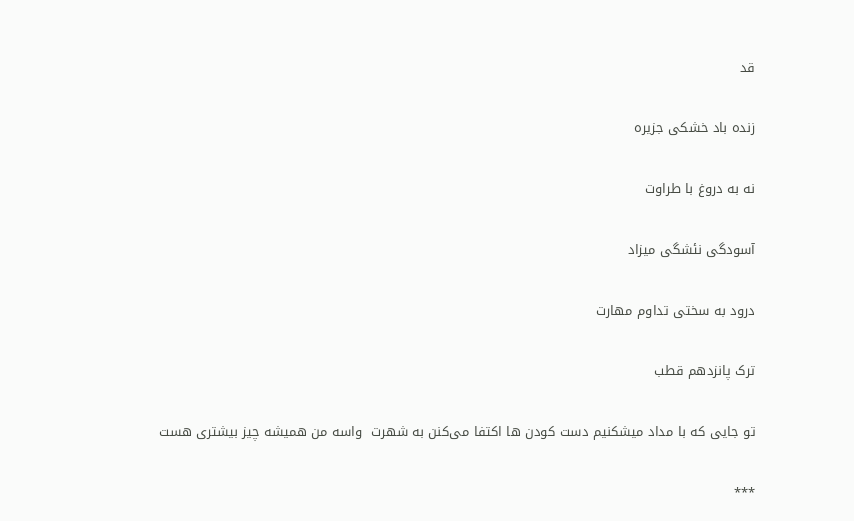قد

زنده باد خشکی جزیره

نه به‌ دروغ با طراوت

آسودگی نئشگی میزاد

درود به‌ سختی تداوم مهارت

ترک پانزدهم قطب

تو جایی که با مداد میشکنیم دست کودن ها اکتفا می‌کنن به‌ شهرت  واسه من همیشه چیز بیشتری هست

***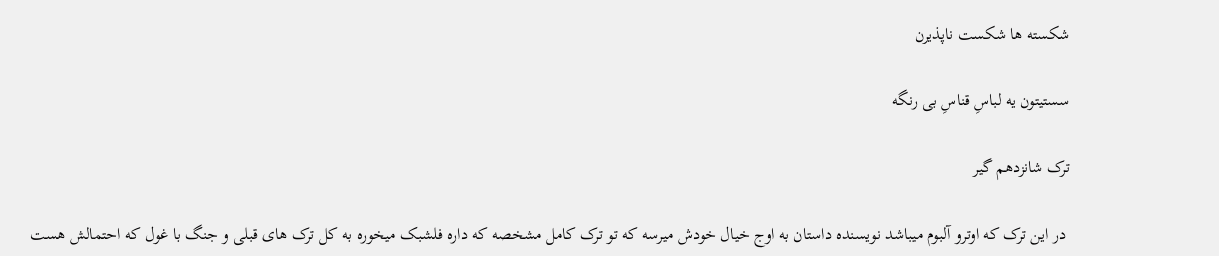شکسته ها شکست ناپذیرن

سستیتون یه لباسِ قناسِ بی‌ رنگه

ترک شانزدهم گیر

 در این ترک که اوترو آلبوم میباشد نویسنده داستان به اوج خیال خودش میرسه که تو ترک کامل مشخصه که داره فلشبک میخوره به کل ترک های قبلی و جنگ با غول که احتمالش هست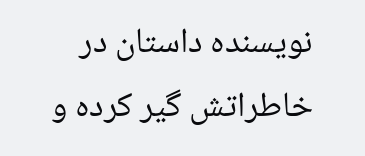نویسنده داستان در خاطراتش گیر کرده و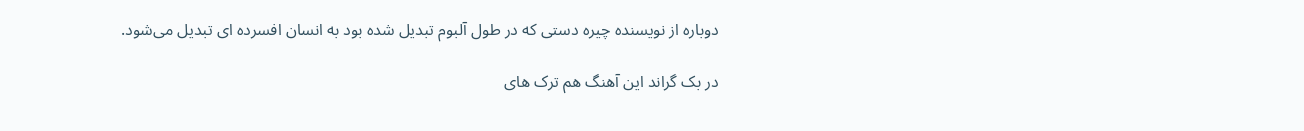دوباره از نویسنده چیره دستی که در طول آلبوم تبدیل شده بود به‌ انسان افسرده ای تبدیل می‌شود.

در بک گراند این آهنگ هم ترک های‌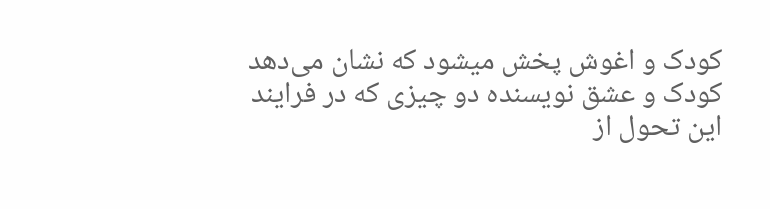کودک و اغوش پخش میشود که نشان می‌دهد کودک و عشق نویسنده دو چیزی که در فرایند این تحول از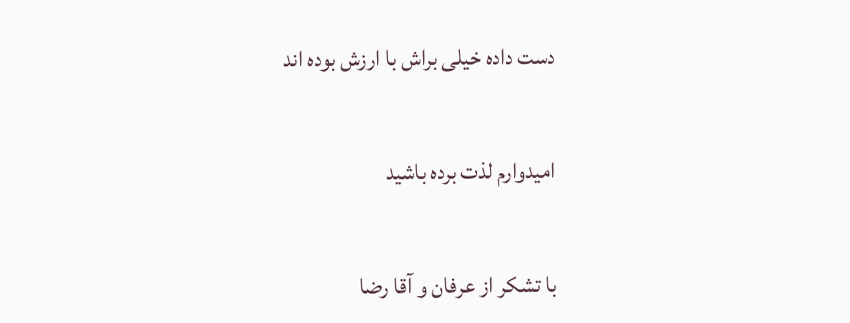دست داده خیلی براش با ارزش بوده اند

اميدوارم لذت برده باشید

با تشکر از عرفان و آقا رضا